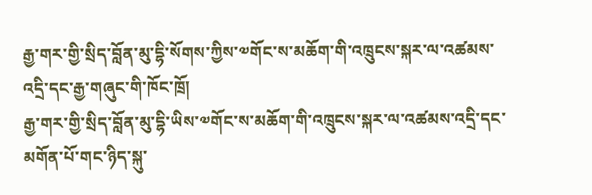རྒྱ་གར་གྱི་སྲིད་བློན་མུ་དྷི་སོགས་ཀྱིས་༧གོང་ས་མཆོག་གི་འཁྲུངས་སྐར་ལ་འཚམས་འདྲི་དང་རྒྱ་གཞུང་གི་ཁོང་ཁྲོ།
རྒྱ་གར་གྱི་སྲིད་བློན་མུ་དྷི་ཡིས་༧གོང་ས་མཆོག་གི་འཁྲུངས་སྐར་ལ་འཚམས་འདྲི་དང་མགོན་པོ་གང་ཉིད་སྐུ་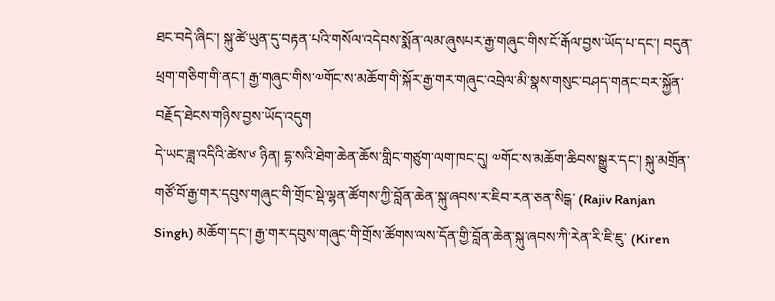ཐང་བདེ་ཞིང་། སྐུ་ཚེ་ཡུན་དུ་བརྟན་པའི་གསོལ་འདེབས་སྨོན་ལམ་ཞུསཔར་རྒྱ་གཞུང་གིས་ངོ་རྒོལ་བྱས་ཡོད་པ་དང་། བདུན་ཕྲག་གཅིག་གི་ནང་། རྒྱ་གཞུང་གིས་༧གོང་ས་མཆོག་གི་སྐོར་རྒྱ་གར་གཞུང་འབྲེལ་མི་སྣས་གསུང་བཤད་གནང་བར་སྐྱོན་བརྗོད་ཐེངས་གཉིས་བྱས་ཡོད་འདུག
དེ་ཡང་ཟླ་འདིའི་ཚེས་༦ ཉིན། དྷ་སའི་ཐེག་ཆེན་ཆོས་གླིང་གཙུག་ལག་ཁང་དུ། ༧གོང་ས་མཆོག་ཆིབས་སྒྱུར་དང་། སྐུ་མགྲོན་གཙོ་བོ་རྒྱ་གར་དབུས་གཞུང་གི་གྲོང་སྡེ་ལྷན་ཚོགས་ཀྱི་བློན་ཆེན་སྐུ་ཞབས་ར་ཇིབ་རན་ཅན་སིངྒ་ (Rajiv Ranjan Singh) མཆོག་དང་། རྒྱ་གར་དབུས་གཞུང་གི་གྲོས་ཚོགས་ལས་དོན་གྱི་བློན་ཆེན་སྐུ་ཞབས་ཀི་རེན་རི་ཇི་ཇུ་ (Kiren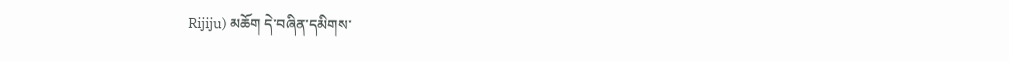Rijiju) མཆོག དེ་བཞིན་དམིགས་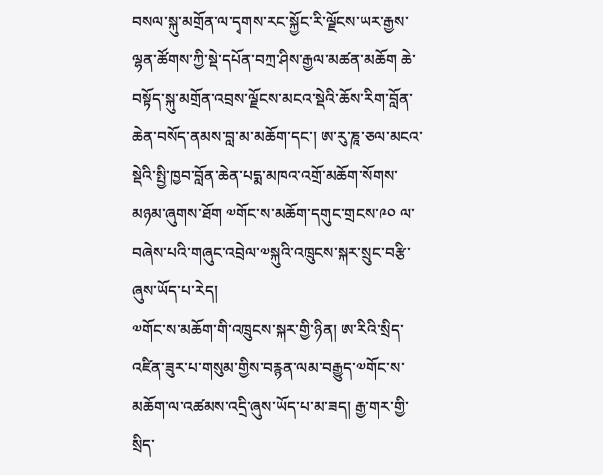བསལ་སྐུ་མགྲོན་ལ་དྭགས་རང་སྐྱོང་རི་ལྗོངས་ཡར་རྒྱས་ལྷན་ཚོགས་ཀྱི་སྡེ་དཔོན་བཀྲ་ཤིས་རྒྱལ་མཚན་མཆོག ཆེ་བསྟོད་སྐུ་མགྲོན་འབྲས་ལྗོངས་མངའ་སྡེའི་ཆོས་རིག་བློན་ཆེན་བསོད་ནམས་བླ་མ་མཆོག་དང་། ཨ་རུ་ཎཱ་ཅལ་མངའ་སྡེའི་སྤྱི་ཁྱབ་བློན་ཆེན་པདྨ་མཁའ་འགྲོ་མཆོག་སོགས་མཉམ་ཞུགས་ཐོག ༧གོང་ས་མཆོག་དགུང་གྲངས་༩༠ ལ་བཞེས་པའི་གཞུང་འབྲེལ་༧སྐུའི་འཁྲུངས་སྐར་སྲུང་བརྩི་ཞུས་ཡོད་པ་རེད།
༧གོང་ས་མཆོག་གི་འཁྲུངས་སྐར་གྱི་ཉིན། ཨ་རིའི་སྲིད་འཛིན་ཟུར་པ་གསུམ་གྱིས་བརྙན་ལམ་བརྒྱུད་༧གོང་ས་མཆོག་ལ་འཚམས་འདྲི་ཞུས་ཡོད་པ་མ་ཟད། རྒྱ་གར་གྱི་སྲིད་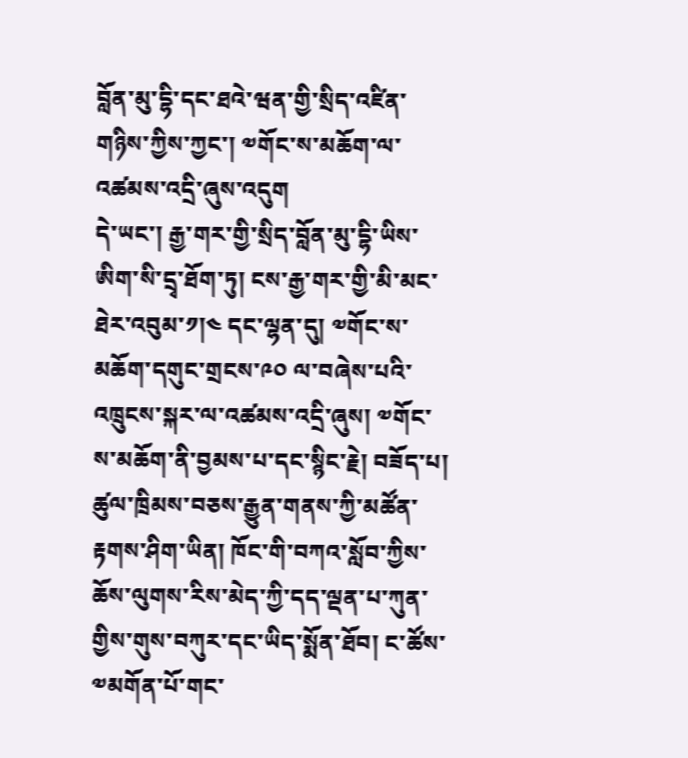བློན་མུ་དྷི་དང་ཐའེ་ཝན་གྱི་སྲིད་འཛིན་གཉིས་ཀྱིས་ཀྱང་། ༧གོང་ས་མཆོག་ལ་འཚམས་འདྲི་ཞུས་འདུག
དེ་ཡང་། རྒྱ་གར་གྱི་སྲིད་བློན་མུ་དྷི་ཡིས་ཨིག་སི་དྲྭ་ཐོག་ཏུ། ངས་རྒྱ་གར་གྱི་མི་མང་ཐེར་འབུམ་༡།༤ དང་ལྷན་དུ། ༧གོང་ས་མཆོག་དགུང་གྲངས་༩༠ ལ་བཞེས་པའི་འཁྲུངས་སྐར་ལ་འཚམས་འདྲི་ཞུས། ༧གོང་ས་མཆོག་ནི་བྱམས་པ་དང་སྙིང་རྗེ། བཟོད་པ། ཚུལ་ཁྲིམས་བཅས་རྒྱུན་གནས་ཀྱི་མཚོན་རྟགས་ཤིག་ཡིན། ཁོང་གི་བཀའ་སློབ་ཀྱིས་ཆོས་ལུགས་རིས་མེད་ཀྱི་དད་ལྡན་པ་ཀུན་གྱིས་གུས་བཀུར་དང་ཡིད་སྨོན་ཐོབ། ང་ཚོས་༧མགོན་པོ་གང་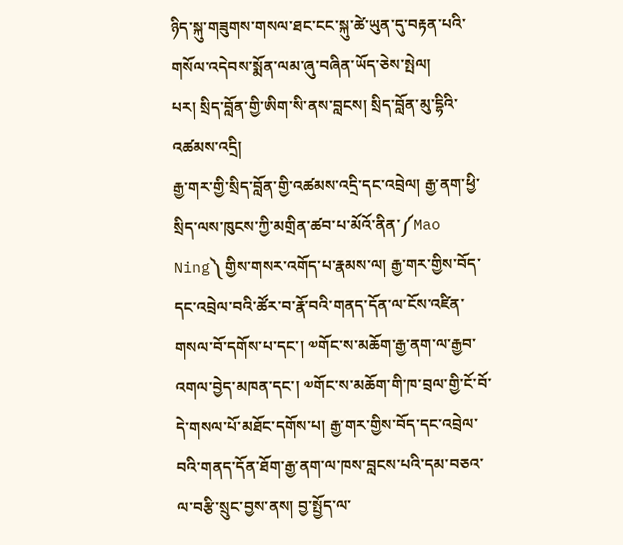ཉིད་སྐུ་གཟུགས་གསལ་ཐང་ངང་སྐུ་ཚེ་ཡུན་དུ་བརྟན་པའི་གསོལ་འདེབས་སྨོན་ལམ་ཞུ་བཞིན་ཡོད་ཅེས་སྤེལ།
པར། སྲིད་བློན་གྱི་ཨིག་སི་ནས་བླངས། སྲིད་བློན་མུ་དྷིའི་འཚམས་འདྲི།
རྒྱ་གར་གྱི་སྲིད་བློན་གྱི་འཚམས་འདྲི་དང་འབྲེལ། རྒྱ་ནག་ཕྱི་སྲིད་ལས་ཁུངས་ཀྱི་མགྲིན་ཚབ་པ་མོའོ་ནིན་༼Mao Ning༽ གྱིས་གསར་འགོད་པ་རྣམས་ལ། རྒྱ་གར་གྱིས་བོད་དང་འབྲེལ་བའི་ཚོར་བ་རྣོ་བའི་གནད་དོན་ལ་ངོས་འཛིན་གསལ་བོ་དགོས་པ་དང་། ༧གོང་ས་མཆོག་རྒྱ་ནག་ལ་རྒྱབ་འགལ་བྱེད་མཁན་དང་། ༧གོང་ས་མཆོག་གི་ཁ་བྲལ་གྱི་ངོ་བོ་དེ་གསལ་པོ་མཐོང་དགོས་པ། རྒྱ་གར་གྱིས་བོད་དང་འབྲེལ་བའི་གནད་དོན་ཐོག་རྒྱ་ནག་ལ་ཁས་བླངས་པའི་དམ་བཅའ་ལ་བརྩི་སྲུང་བྱས་ནས། བྱ་སྤྱོད་ལ་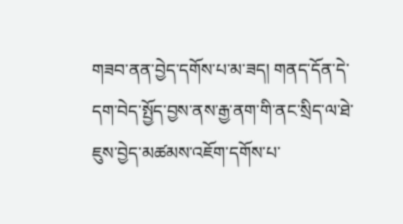གཟབ་ནན་བྱེད་དགོས་པ་མ་ཟད། གནད་དོན་དེ་དག་བེད་སྤྱོད་བྱས་ནས་རྒྱ་ནག་གི་ནང་སྲིད་ལ་ཐེ་ཇུས་བྱེད་མཚམས་འཇོག་དགོས་པ་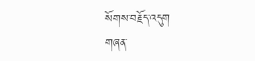སོགས་བརྗོད་འདུག
གཞན་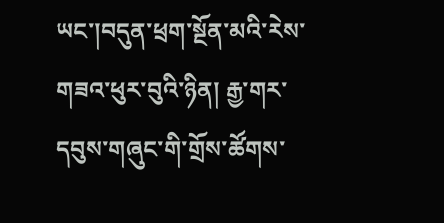ཡང་།བདུན་ཕྲག་སྔོན་མའི་རེས་གཟའ་ཕུར་བུའི་ཉིན། རྒྱ་གར་དབུས་གཞུང་གི་གྲོས་ཚོགས་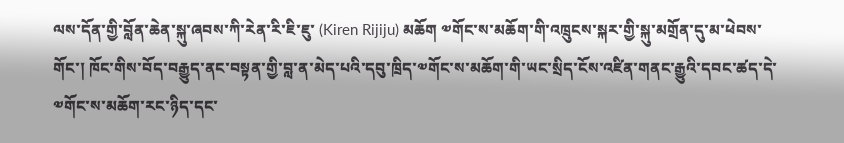ལས་དོན་གྱི་བློན་ཆེན་སྐུ་ཞབས་ཀི་རེན་རི་ཇི་ཇུ་ (Kiren Rijiju) མཆོག ༧གོང་ས་མཆོག་གི་འཁྲུངས་སྐར་གྱི་སྐུ་མགྲོན་དུ་མ་ཕེབས་གོང་། ཁོང་གིས་བོད་བརྒྱུད་ནང་བསྟན་གྱི་བླ་ན་མེད་པའི་དབུ་ཁྲིད་༧གོང་ས་མཆོག་གི་ཡང་སྲིད་ངོས་འཛིན་གནང་རྒྱུའི་དབང་ཚད་དེ་༧གོང་ས་མཆོག་རང་ཉིད་དང་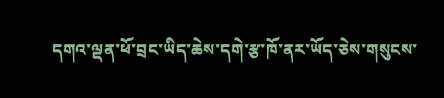དགའ་ལྡན་ཕོ་བྲང་ཡིད་ཆེས་དགེ་རྩ་ཁོ་ནར་ཡོད་ཅེས་གསུངས་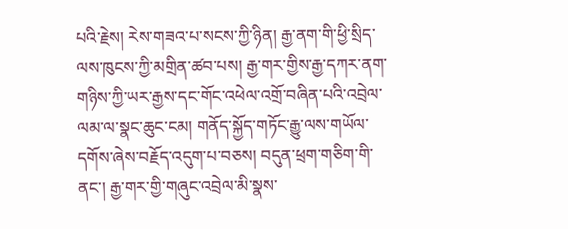པའི་རྗེས། རེས་གཟའ་པ་སངས་ཀྱི་ཉིན། རྒྱ་ནག་གི་ཕྱི་སྲིད་ལས་ཁུངས་ཀྱི་མགྲིན་ཚབ་པས། རྒྱ་གར་གྱིས་རྒྱ་དཀར་ནག་གཉིས་ཀྱི་ཡར་རྒྱས་དང་གོང་འཕེལ་འགྲོ་བཞིན་པའི་འབྲེལ་ལམ་ལ་སྣང་ཆུང་ངམ། གནོད་སྐྱོད་གཏོང་རྒྱུ་ལས་གཡོལ་དགོས་ཞེས་བརྗོད་འདུག་པ་བཅས། བདུན་ཕྲག་གཅིག་གི་ནང་། རྒྱ་གར་གྱི་གཞུང་འབྲེལ་མི་སྣས་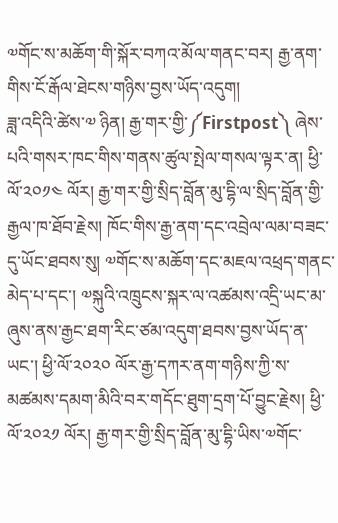༧གོང་ས་མཆོག་གི་སྐོར་བཀའ་མོལ་གནང་བར། རྒྱ་ནག་གིས་ངོ་རྒོལ་ཐེངས་གཉིས་བྱས་ཡོད་འདུག།
ཟླ་འདིའི་ཚེས་༧ ཉིན། རྒྱ་གར་གྱི་༼Firstpost༽ ཞེས་པའི་གསར་ཁང་གིས་གནས་ཚུལ་སྤེལ་གསལ་ལྟར་ན། ཕྱི་ལོ་༢༠༡༤ ལོར། རྒྱ་གར་གྱི་སྲིད་བློན་མུ་དྷི་ལ་སྲིད་བློན་གྱི་རྒྱལ་ཁ་ཐོབ་རྗེས། ཁོང་གིས་རྒྱ་ནག་དང་འབྲེལ་ལམ་བཟང་དུ་ཡོང་ཐབས་སུ། ༧གོང་ས་མཆོག་དང་མཇལ་འཕྲད་གནང་མེད་པ་དང་། ༧སྐུའི་འཁྲུངས་སྐར་ལ་འཚམས་འདྲི་ཡང་མ་ཞུས་ནས་རྒྱང་ཐག་རིང་ཙམ་འདུག་ཐབས་བྱས་ཡོད་ན་ཡང་། ཕྱི་ལོ་༢༠༢༠ ལོར་རྒྱ་དཀར་ནག་གཉིས་ཀྱི་ས་མཚམས་དམག་མིའི་བར་གདོང་ཐུག་དྲག་པོ་བྱུང་རྗེས། ཕྱི་ལོ་༢༠༢༡ ལོར། རྒྱ་གར་གྱི་སྲིད་བློན་མུ་དྷི་ཡིས་༧གོང་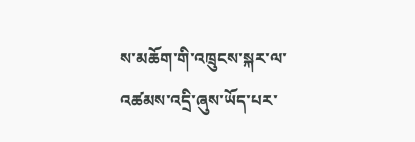ས་མཆོག་གི་འཁྲུངས་སྐར་ལ་འཚམས་འདྲི་ཞུས་ཡོད་པར་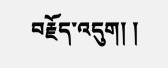བརྗོད་འདུག། །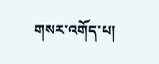གསར་འགོད་པ།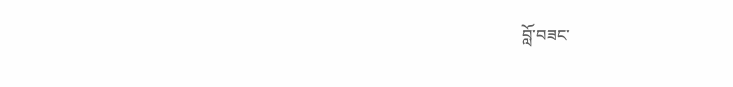བློ་བཟང་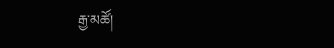རྒྱ་མཚོ།